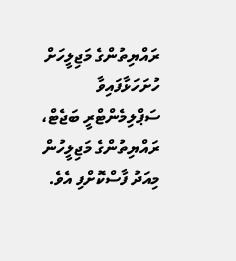ރައްޔިތުންގެ މަޖިލީހަށް ހުށަހަޅާފައިވާ ސަޕްލިމެންޓްރީ ބަޖެޓް، ރައްޔިތުންގެ މަޖިލީހުން މިއަދު ފާސްކޮށްފި އެވެ.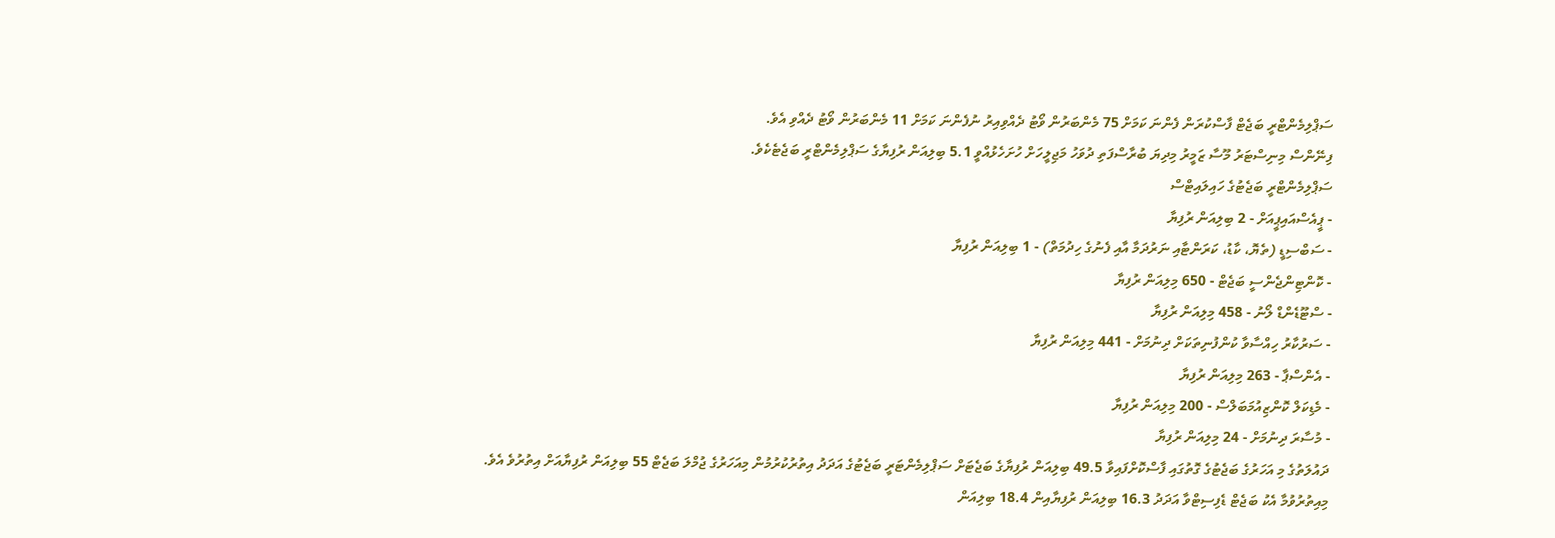ސަޕްލިމެންޓްރީ ބަޖެޓް ފާސްކުރަން ފެންނަ ކަމަށް 75 މެންބަރުން ވޯޓު ދެއްވިއިރު ނުފެންނަ ކަމަށް 11 މެންބަރުން ވޯޓު ދެއްވި އެވެ.
ފިނޭންސް މިނިސްޓަރު މޫސާ ޒަމީރު މިދިޔަ ބުރާސްފަތި ދުވަހު މަޖިލީހަށް ހުށަހެޅުއްވީ 5.1 ބިލިއަން ރުފިޔާގެ ސަޕްލިމެންޓްރީ ބަޖެޓެކެވެ.
ސަޕްލިމެންޓްރީ ބަޖެޓުގެ ހައިލައިޓްސް
- ޕީއެސްއައިޕީއަށް - 2 ބިލިއަން ރުފިޔާ
- ސަބްސިޑީ (ތެޔޮ، ކާޑު، ކަރަންޓާއި ނަރުދަމާ އާއި ފެނުގެ ހިދުމަތް) - 1 ބިލިއަން ރުފިޔާ
- ކޮންޓިންޖެންސީ ބަޖެޓް - 650 މިލިއަން ރުފިޔާ
- ސްޓޫޑެންޑް ލޯނު - 458 މިލިއަން ރުފިޔާ
- ސަރުކާރު ހިއްސާވާ ކުންފުނިތަކަށް ދިނުމަށް - 441 މިލިއަން ރުފިޔާ
- އެންސްޕާ - 263 މިލިއަން ރުފިޔާ
- މެޑިކަލް ކޮންޒިއުމަބަލްސް - 200 މިލިއަން ރުފިޔާ
- މުސާރަ ދިނުމަށް - 24 މިލިއަން ރުފިޔާ
ދައުލަތުގެ މި އަހަރުގެ ބަޖެޓުގެ ގޮތުގައި ފާސްކޮށްފައިވާ 49.5 ބިލިއަން ރުފިޔާގެ ބަޖެޓަށް ސަޕްލިމެންޓަރީ ބަޖެޓުގެ އަދަދު އިތުރުކުރުމުން މިއަހަރުގެ ޖުމްލަ ބަޖެޓް 55 ބިލިއަން ރުފިޔާއަށް އިތުރުވެ އެވެ.
މިއިތުރުވުމާ އެކު ބަޖެޓް ޑެފިސިޓްވާ އަދަދު 16.3 ބިލިއަން ރުފިޔާއިން 18.4 ބިލިއަން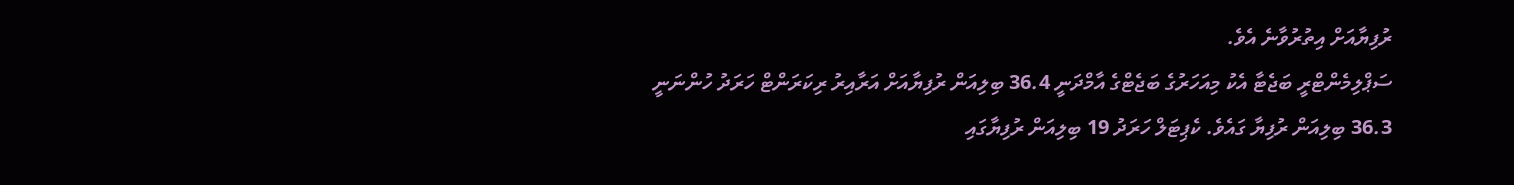ރުފިޔާއަށް އިތުރުވާނެ އެވެ.
ސަޕްލިމެންޓްރީ ބަޖެޓާ އެކު މިއަހަރުގެ ބަޖެޓްގެ އާމްދަނީ 36.4 ބިލިއަން ރުފިޔާއަށް އަރާއިރު ރިކަރަންޓް ހަރަދު ހުންނަނީ 36.3 ބިލިއަން ރުފިޔާ ގައެވެ. ކެޕިޓަލް ހަރަދު 19 ބިލިއަން ރުފިޔާގައި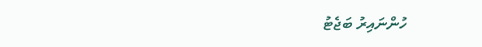ހުންނައިރު ބަޖެޓު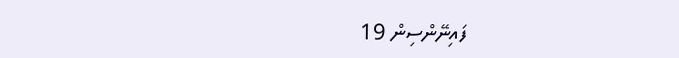ފައިނޭންސިން 19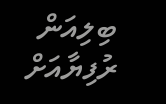ބިލިއަން ރުފިޔާއަށް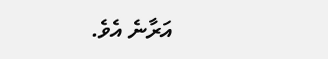އަރާނެ އެވެ.